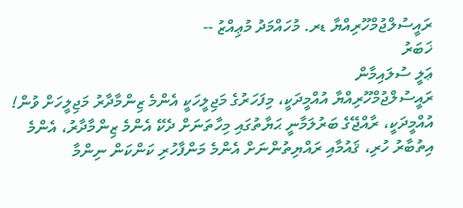ރައީސުލްޖުމްހޫރިއްޔާ ޑރ. މުހައްމަދު މުޢިއްޒު --
ޚަބަރު
ޢަލީ ސުލައިމާން
ރައީސުލްޖުމްހޫރިއްޔާ އުއްމީދަކީ، މިފަހަރުގެ މަޖިލީހަކީ އެންމެ ޒިންމާދާރު މަޖިލީހަށް ވުން!
އުއްމީދަކީ، ރާއްޖޭގެ ބަރުލަމާނީ ޙަޔާތުގައި މިހާތަނަށް ދެކޭ އެންމެ ޒިންމާދާރު، އެންމެ އިތުބާރު ހުރި، ޤައުމާއި ރައްޔިތުންނަށް އެންމެ މަންފާހުރި ކަންކަން ނިންމާ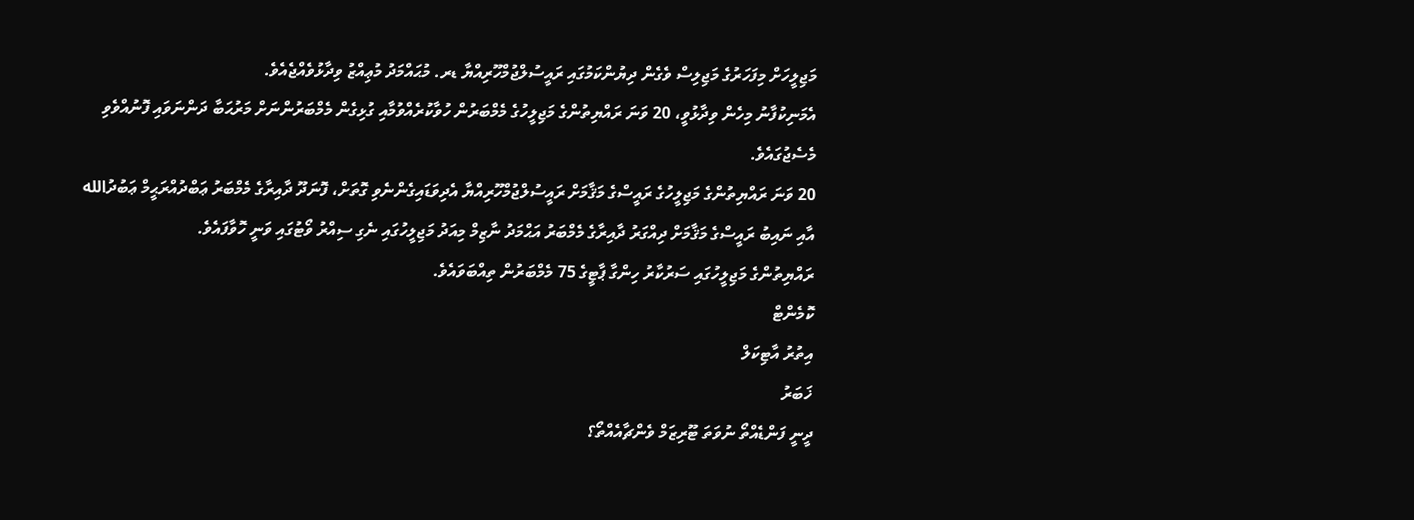މަޖިލީހަށް މިފަހަރުގެ މަޖިލިސް ވެގެން ދިޔުންކަމުގައި ރައީސުލްޖުމްހޫރިއްޔާ ޑރ. މުޙައްމަދު މުޢިއްޒު ވިދާޅުވެއްޖެއެވެ.
އެމަނިކުފާނު މިހެން ވިދާޅުވީ، 20 ވަނަ ރައްޔިތުންގެ މަޖިލީހުގެ މެމްބަރުން ހުވާކުރެއްވުމާއި ގުޅިގެން މެމްބަރުންނަށް މަރުޙަބާ ދަންނަވައި ފޮނުއްވެވި މެސެޖުގައެވެ.
20 ވަނަ ރައްޔިތުންގެ މަޖިލީހުގެ ރައީސްގެ މަޤާމަށް ރައީސުލްޖުމްހޫރިއްޔާ އެދިވަޑައިގެންނެވި ގޮތަށް، ފޮނަދޫ ދާއިރާގެ މެމްބަރު ޢަބްދުއްރަޙީމް ޢަބުދުالله އާއި ނައިބު ރައީސްގެ މަޤާމަށް ދިއްގަރު ދާއިރާގެ މެމްބަރު އަޙްމަދު ނާޒިމް މިއަދު މަޖިލީހުގައި ނެގި ސިއްރު ވޯޓުގައި ވަނީ ހޮވާފައެވެ.
ރައްޔިތުންގެ މަޖިލީހުގައި ސަރުކާރު ހިންގާ ޕާޓީގެ 75 މެމްބަރުން ތިއްބަވައެވެ.
ކޮމެންޓް
އިތުރު އާޓިކަލް
ޚަބަރު
ދީނީ ފަންޑެއްތޯ ނުވަތަ ޓޫރިޒަމް ވެންޗާއެއްތޯ؟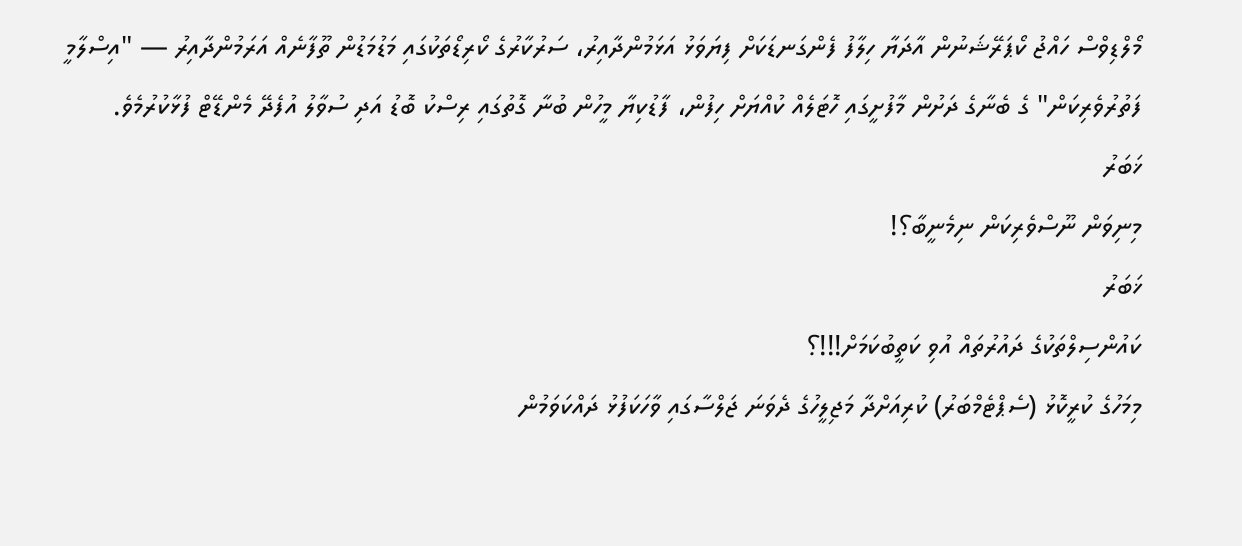މޯލްޑިވްސް ހައްޖު ކޯޕަރޭޝަނުން އާދަޔާ ހިލާފު ފެންގަނޑަކަށް ފިޔަވަޅު އަޅަމުންދާއިރު، ސަރުކާރުގެ ކޯރިޑޯތަކުގައި މަޑުމަޑުން ތޫފާނެއް އަރަމުންދާއިރު — "އިސްލާމީ ފަތުރުވެރިކަން" ގެ ބެނާގެ ދަށުން މާފުށީގައި ހޮޓަލެއް ކުއްޔަށް ހިފުން، ފާޑުކިޔާ މީހުން ބުނާ ގޮތުގައި ރިސްކު ބޮޑު އަދި ސުވާލު އުފެދޭ މެންޑޭޓް ފުޅާކުރުމެވެ.
ޚަބަރު
މިނިވަން ނޫސްވެރިކަން ނިމެނީބާ؟!
ޚަބަރު
ކައުންސިލްތަކުގެ ދައުރުތައް އުވި ކަތީބުކަމަށް!!!؟
މިމަހުގެ ކުރީކޮޅު (ސެޕްޓެމްބަރު) ކުރިއަށްދާ މަޖިލީހުގެ ދެވަނަ ޖަލްސާގައި ވާހަކަފުޅު ދައްކަވަމުން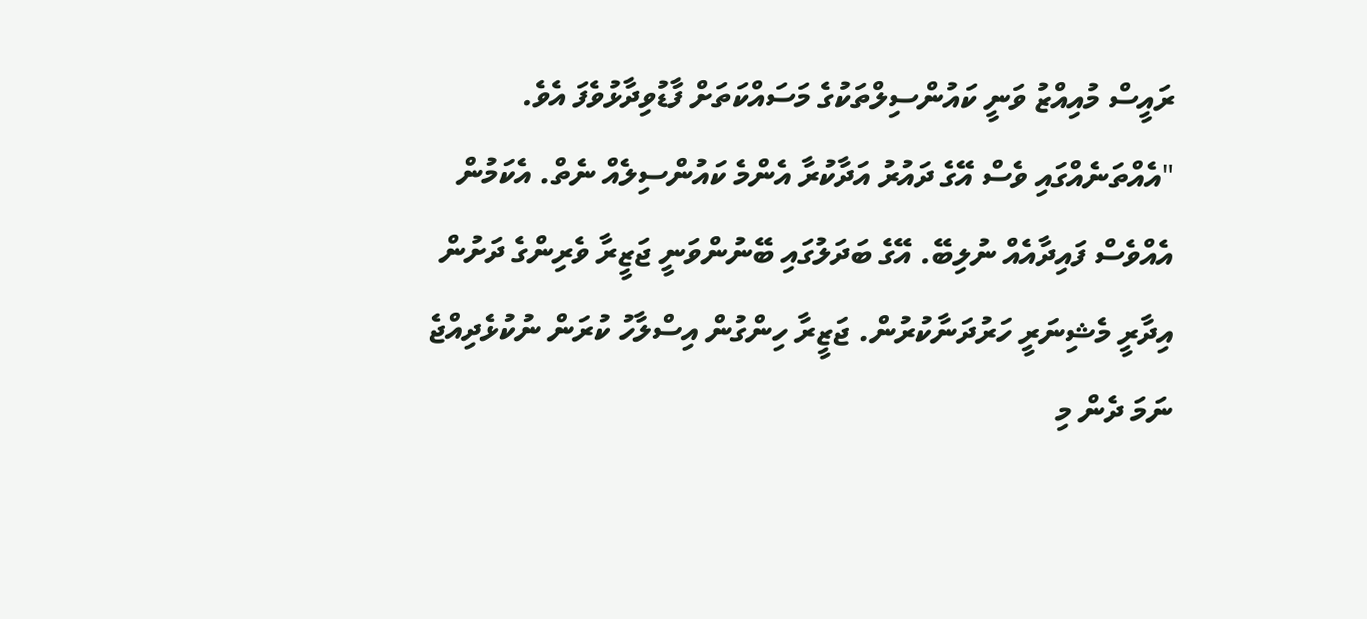ރައީސް މުއިއްޒު ވަނީ ކައުންސިލްތަކުގެ މަސައްކަތަށް ފާޑުވިދާޅުވެފަ އެވެ. "އެއްތަނެއްގައި ވެސް އޭގެ ދައުރު އަދާކުރާ އެންމެ ކައުންސިލެއް ނެތް. އެކަމުން އެއްވެސް ފައިދާއެއް ނުލިބޭ. އޭގެ ބަދަލުގައި ބޭނުންވަނީ ޖަޒީރާ ވެރިންގެ ދަށުން އިދާރީ މެޝިނަރީ ހަރުދަނާކުރުން. ޖަޒީރާ ހިންގުން އިސްލާހު ކުރަން ނުކުޅެދިއްޖެ ނަމަ ދެން މި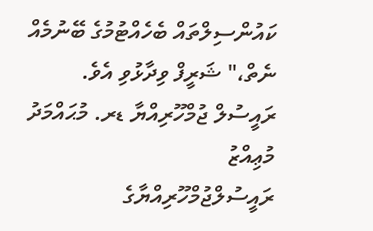ކައުންސިލްތައް ބެހެއްޓުމުގެ ބޭނުމެއް ނެތް،" ޝަރީފް ވިދާޅުވި އެވެ.
ރައީސުލް ޖުމްހޫރިއްޔާ ޑރ. މުޙައްމަދު މުޢިއްޒު
ރައީސުލްޖުމްހޫރިއްޔާގެ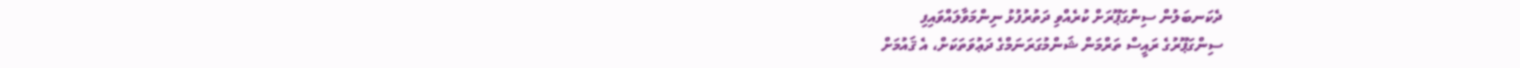ދެކަނބަލުން ސިންގަޕޫރަށް ކުރެއްވި ދަތުރުފުޅު ނިންމަވާލައްވައިފި
ސިންގަޕޫރުގެ ރައީސް ތަރްމަން ޝަންމުގަރަނަމްގެ ދަޢުވަތަކަށް، އެ ޤައުމަށް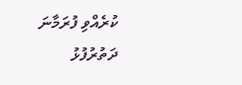ކުރެއްވި ފުރަމާނަ ދަތުރުފުޅު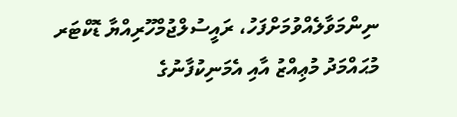ނިންމަވާލެއްވުމަށްފަހު، ރައީސުލްޖުމްހޫރިއްޔާ ޑޮކްޓަރ މުޙައްމަދު މުޢިއްޒު އާއި އެމަނިކުފާނުގެ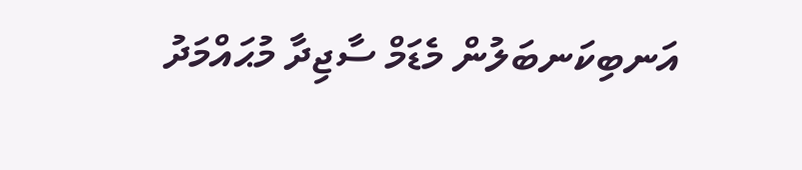އަނބިކަނބަލުން މެޑަމް ސާޖިދާ މުޙައްމަދު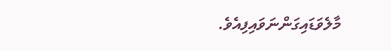މާލެވަޑައިގަންނަވައިފިއެވެ.